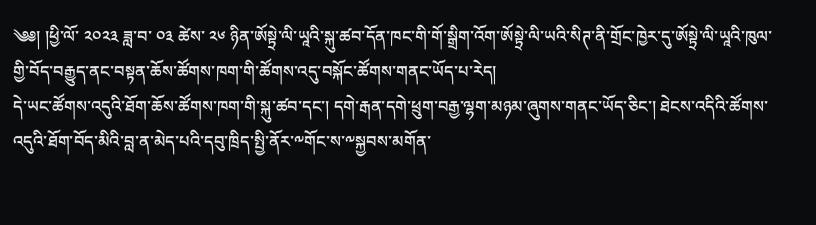༄༅། །ཕྱི་ལོ་ ༢༠༢༣ ཟླ་བ་ ༠༣ ཚེས་ ༢༦ ཉིན་ཨོསྟྲེ་ལི་ཡཱའི་སྐུ་ཚབ་དོན་ཁང་གི་གོ་སྒྲིག་འོག་ཨོསྟྲེ་ལི་ཡའི་སིཊ་ནི་གྲོང་ཁྱེར་དུ་ཨོསྟྲེ་ལི་ཡཱའི་ཁུལ་གྱི་བོད་བརྒྱུད་ནང་བསྟན་ཆོས་ཚོགས་ཁག་གི་ཚོགས་འདུ་བསྐོང་ཚོགས་གནང་ཡོད་པ་རེད།
དེ་ཡང་ཚོགས་འདུའི་ཐོག་ཆོས་ཚོགས་ཁག་གི་སྐུ་ཚབ་དང་། དགེ་རྒན་དགེ་ཕྲུག་བརྒྱ་ལྷག་མཉམ་ཞུགས་གནང་ཡོད་ཅིང་། ཐེངས་འདིའི་ཚོགས་འདུའི་ཐོག་བོད་མིའི་བླ་ན་མེད་པའི་དབུ་ཁྲིད་སྤྱི་ནོར་༸གོང་ས་༸སྐྱབས་མགོན་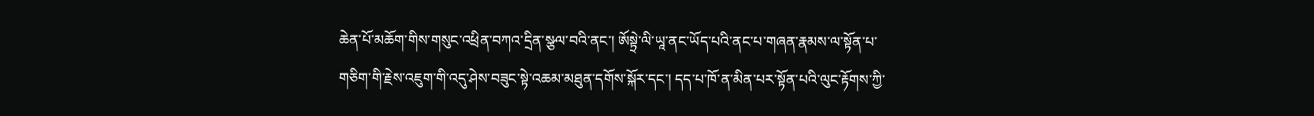ཆེན་པོ་མཆོག་གིས་གསུང་འཕྲིན་བཀའ་དྲིན་སྩལ་བའི་ནང་། ཨོསྟྲེ་ལི་ཡཱ་ནང་ཡོད་པའི་ནང་པ་གཞན་རྣམས་ལ་སྟོན་པ་གཅིག་གི་རྗེས་འཇུག་གི་འདུ་ཤེས་བཟུང་སྟེ་འཆམ་མཐུན་དགོས་སྐོར་དང་། དད་པ་ཁོ་ན་མིན་པར་སྟོན་པའི་ལུང་རྟོགས་ཀྱི་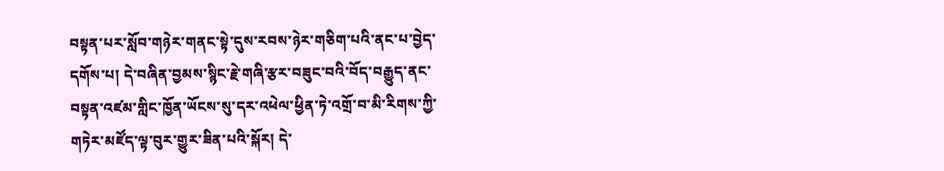བསྟན་པར་སློབ་གཉེར་གནང་སྟེ་དུས་རབས་ཉེར་གཅིག་པའི་ནང་པ་བྱེད་དགོས་པ། དེ་བཞིན་བྱམས་སྙིང་རྗེ་གཞི་རྩར་བཟུང་བའི་བོད་བརྒྱུད་ནང་བསྟན་འཛམ་གླིང་ཁྱོན་ཡོངས་སུ་དར་འཕེལ་ཕྱིན་ཏེ་འགྲོ་བ་མི་རིགས་ཀྱི་གཏེར་མཛོད་ལྟ་བུར་གྱུར་ཟིན་པའི་སྐོར། དེ་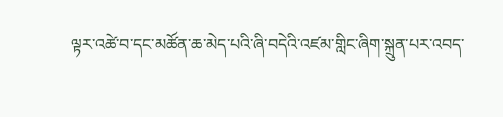ལྟར་འཚེ་བ་དང་མཚོན་ཆ་མེད་པའི་ཞི་བདེའི་འཛམ་གླིང་ཞིག་སྐྲུན་པར་འབད་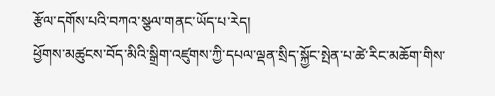རྩོལ་དགོས་པའི་བཀའ་སྩལ་གནང་ཡོད་པ་རེད།
ཕྱོགས་མཚུངས་བོད་མིའི་སྒྲིག་འཛུགས་ཀྱི་དཔལ་ལྡན་སྲིད་སྐྱོང་སྤེན་པ་ཚེ་རིང་མཆོག་གིས་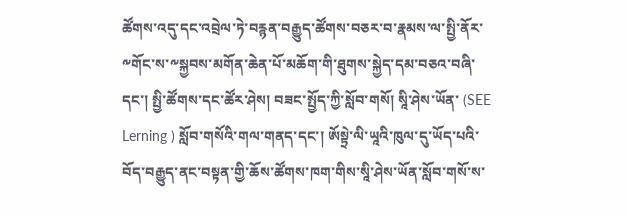ཚོགས་འདུ་དང་འབྲེལ་ཏེ་བརྙན་བརྒྱུད་ཚོགས་བཅར་བ་རྣམས་ལ་སྤྱི་ནོར་༸གོང་ས་༸སྐྱབས་མགོན་ཆེན་པོ་མཆོག་གི་ཐུགས་སྐྱེད་དམ་བཅའ་བཞི་དང་། སྤྱི་ཚོགས་དང་ཚོར་ཤེས། བཟང་སྤྱོད་ཀྱི་སློབ་གསོ། སཱི་ཤེས་ཡོན་ (SEE Lerning ) སློབ་གསོའི་གལ་གནད་དང་། ཨོསྟྲེ་ལི་ཡཱའི་ཁུལ་དུ་ཡོད་པའི་བོད་བརྒྱུད་ནང་བསྟན་གྱི་ཆོས་ཚོགས་ཁག་གིས་སཱི་ཤེས་ཡོན་སློབ་གསོ་ས་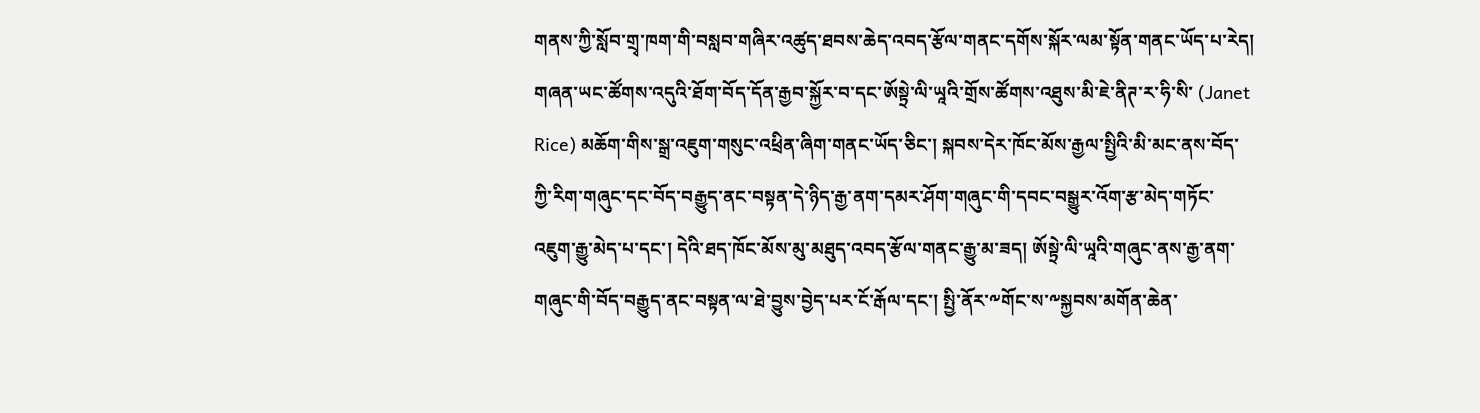གནས་ཀྱི་སློབ་གྲྭ་ཁག་གི་བསླབ་གཞིར་འཚུད་ཐབས་ཆེད་འབད་རྩོལ་གནང་དགོས་སྐོར་ལམ་སྟོན་གནང་ཡོད་པ་རེད། གཞན་ཡང་ཚོགས་འདུའི་ཐོག་བོད་དོན་རྒྱབ་སྐྱོར་བ་དང་ཨོསྟྲེ་ལི་ཡཱའི་གྲོས་ཚོགས་འཐུས་མི་ཇེ་ནིཊ་ར་ཧི་སི་ (Janet Rice) མཆོག་གིས་སྒྲ་འཇུག་གསུང་འཕྲིན་ཞིག་གནང་ཡོད་ཅིང་། སྐབས་དེར་ཁོང་མོས་རྒྱལ་སྤྱིའི་མི་མང་ནས་བོད་ཀྱི་རིག་གཞུང་དང་བོད་བརྒྱུད་ནང་བསྟན་དེ་ཉིད་རྒྱ་ནག་དམར་ཤོག་གཞུང་གི་དབང་བསྒྱུར་འོག་རྩ་མེད་གཏོང་འཇུག་རྒྱུ་མེད་པ་དང་། དེའི་ཐད་ཁོང་མོས་མུ་མཐུད་འབད་རྩོལ་གནང་རྒྱུ་མ་ཟད། ཨོསྟྲེ་ལི་ཡཱའི་གཞུང་ནས་རྒྱ་ནག་གཞུང་གི་བོད་བརྒྱུད་ནང་བསྟན་ལ་ཐེ་བྱུས་བྱེད་པར་ངོ་རྒོལ་དང་། སྤྱི་ནོར་༸གོང་ས་༸སྐྱབས་མགོན་ཆེན་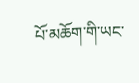པོ་མཆོག་གི་ཡང་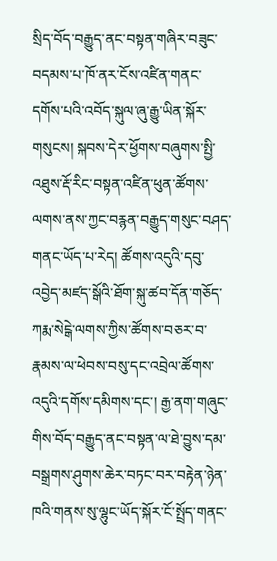སྲིད་བོད་བརྒྱུད་ནང་བསྟན་གཞིར་བཟུང་བདམས་པ་ཁོ་ནར་ངོས་འཛིན་གནང་དགོས་པའི་འབོད་སྐུལ་ཞུ་རྒྱུ་ཡིན་སྐོར་གསུངས། སྐབས་དེར་ཕྱོགས་བཞུགས་སྤྱི་འཐུས་རྡོ་རིང་བསྟན་འཛིན་ཕུན་ཚོགས་ལགས་ནས་ཀྱང་བརྙན་བརྒྱུད་གསུང་བཤད་གནང་ཡོད་པ་རེད། ཚོགས་འདུའི་དབུ་འབྱེད་མཛད་སྒོའི་ཐོག་སྐུ་ཚབ་དོན་གཅོད་ཀརྨ་སེངྒེ་ལགས་ཀྱིས་ཚོགས་བཅར་བ་རྣམས་ལ་ཕེབས་བསུ་དང་འབྲེལ་ཚོགས་འདུའི་དགོས་དམིགས་དང་། རྒྱ་ནག་གཞུང་གིས་བོད་བརྒྱུད་ནང་བསྟན་ལ་ཐེ་བྱུས་དམ་བསྒྲགས་ཤུགས་ཆེར་བཏང་བར་བརྟེན་ཉེན་ཁའི་གནས་སུ་ལྷུང་ཡོད་སྐོར་ངོ་སྤྲོད་གནང་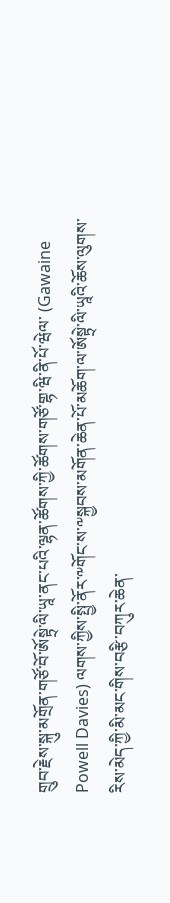གྲུབ་རྗེས་སྐུ་མགྲོན་གཙོ་བོ་ཨོསྟྲེ་ལི་ཡཱ་ནང་པའི་ལྷན་ཚོགས་ཀྱི་ཚོགས་གཙོ་གྷ་ཝི་ནི་པོ་ཝེལ་ (Gawaine Powell Davies) ལགས་ཀྱིས་སྤྱི་ནོར་༸གོང་ས་༸སྐྱབས་མགོན་ཆེན་པོ་མཆོག་ལ་ཨོསྟྲེ་ལི་ཡཱའི་ཆོས་ལུགས་རིས་མེད་ཀྱི་མི་མང་གིས་བརྩི་བཀུར་ཆེན་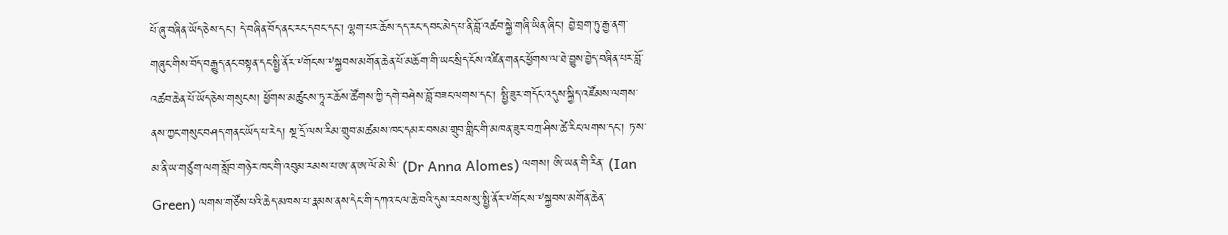པོ་ཞུ་བཞིན་ཡོད་ཅེས་དང་། དེ་བཞིན་བོད་ནང་རང་དབང་དང་། ལྷག་པར་ཆོས་དད་རང་དབང་མེད་པ་ནི་བློ་འཚབ་སྐྱེ་གཞི་ཡིན་ཞིང་། བྱེ་བྲག་ཏུ་རྒྱ་ནག་གཞུང་གིས་བོད་བརྒྱུད་ནང་བསྟན་དང་སྤྱི་ནོར་༸གོང་ས་༸སྐྱབས་མགོན་ཆེན་པོ་མཆོག་གི་ཡང་སྲིད་ངོས་འཛིན་གནང་ཕྱོགས་ལ་ཐེ་བྱུས་བྱེད་བཞིན་པར་བློ་འཚབ་ཆེན་པོ་ཡོད་ཅེས་གསུངས། ཕྱོགས་མཚུངས་ཏཱ་ར་ཆོས་ཚོགས་ཀྱི་དགེ་བཤེས་བློ་བཟང་ལགས་དང་། སྤྱི་ཟུར་གདོང་འདུས་སྐྱིད་འཛོམས་ལགས་ནས་ཀྱང་གསུང་བཤད་གནང་ཡོད་པ་རེད། སྔ་དྲོ་ལས་རིམ་གྲུབ་མཚམས་ཁང་དམར་བསམ་གྲུབ་གླིང་གི་མཁན་ཟུར་བཀྲ་ཤིས་ཚེ་རིང་ལགས་དང་། ཏ་ས་མ་ནི་ཡ་གཙུག་ལག་སློབ་གཉེར་ཁང་གི་འབུམ་རམས་པ་ཨ་ན་ཨ་ལོ་མེ་སི་ (Dr Anna Alomes) ལགས། ཨི་ཡན་གི་རིན་ (Ian Green) ལགས་གཙོས་པའི་ཆེད་མཁས་པ་རྣམས་ནས་དེང་གི་དཀའ་ངལ་ཆེ་བའི་དུས་རབས་སུ་སྤྱི་ནོར་༸གོང་ས་༸སྐྱབས་མགོན་ཆེན་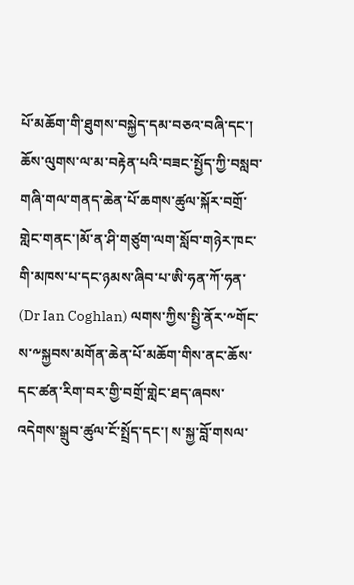པོ་མཆོག་གི་ཐུགས་བསྐྱེད་དམ་བཅའ་བཞི་དང་། ཆོས་ལུགས་ལ་མ་བརྟེན་པའི་བཟང་སྤྱོད་ཀྱི་བསླབ་གཞི་གལ་གནད་ཆེན་པོ་ཆགས་ཚུལ་སྐོར་བགྲོ་གླེང་གནང་།མོ་ན་ཤི་གཙུག་ལག་སློབ་གཉེར་ཁང་གི་མཁས་པ་དང་ཉམས་ཞིབ་པ་ཨི་ཧན་ཀོ་ཧན་ (Dr Ian Coghlan) ལགས་ཀྱིས་སྤྱི་ནོར་༸གོང་ས་༸སྐྱབས་མགོན་ཆེན་པོ་མཆོག་གིས་ནང་ཆོས་དང་ཚན་རིག་བར་གྱི་བགྲོ་གླེང་ཐད་ཞབས་འདེགས་སྒྲུབ་ཚུལ་ངོ་སྤྲོད་དང་། ས་སྐྱ་བློ་གསལ་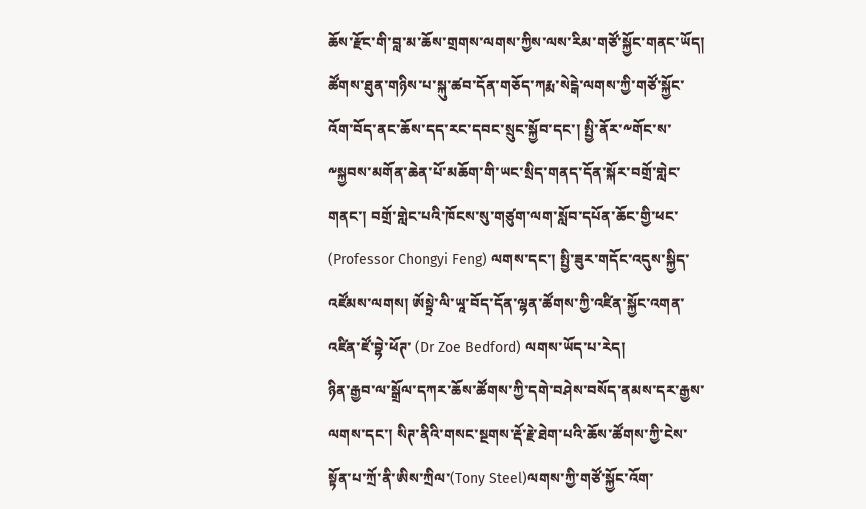ཆོས་རྫོང་གི་བླ་མ་ཆོས་གྲགས་ལགས་ཀྱིས་ལས་རིམ་གཙོ་སྐྱོང་གནང་ཡོད།
ཚོགས་ཐུན་གཉིས་པ་སྐུ་ཚབ་དོན་གཅོད་ཀརྨ་སེངྒེ་ལགས་ཀྱི་གཙོ་སྐྱོང་འོག་བོད་ནང་ཆོས་དད་རང་དབང་སྲུང་སྐྱོབ་དང་། སྤྱི་ནོར་༸གོང་ས་༸སྐྱབས་མགོན་ཆེན་པོ་མཆོག་གི་ཡང་སྲིད་གནད་དོན་སྐོར་བགྲོ་གླེང་གནང་། བགྲོ་གླེང་པའི་ཁོངས་སུ་གཙུག་ལག་སློབ་དཔོན་ཆོང་གྱི་ཕང་ (Professor Chongyi Feng) ལགས་དང་། སྤྱི་ཟུར་གདོང་འདུས་སྐྱིད་འཛོམས་ལགས། ཨོསྟྲེ་ལི་ཡཱ་བོད་དོན་ལྷན་ཚོགས་ཀྱི་འཛིན་སྐྱོང་འགན་འཛིན་ཛོ་བྷེ་ཕོཊ་ (Dr Zoe Bedford) ལགས་ཡོད་པ་རེད།
ཉིན་རྒྱབ་ལ་སྒྲོལ་དཀར་ཆོས་ཚོགས་ཀྱི་དགེ་བཤེས་བསོད་ནམས་དར་རྒྱས་ལགས་དང་། སིཊ་ནིའི་གསང་སྔགས་རྡོ་རྗེ་ཐེག་པའི་ཆོས་ཚོགས་ཀྱི་ངེས་སྟོན་པ་ཀྲོ་ནི་ཨིས་ཀྲིལ་(Tony Steel)ལགས་ཀྱི་གཙོ་སྐྱོང་འོག་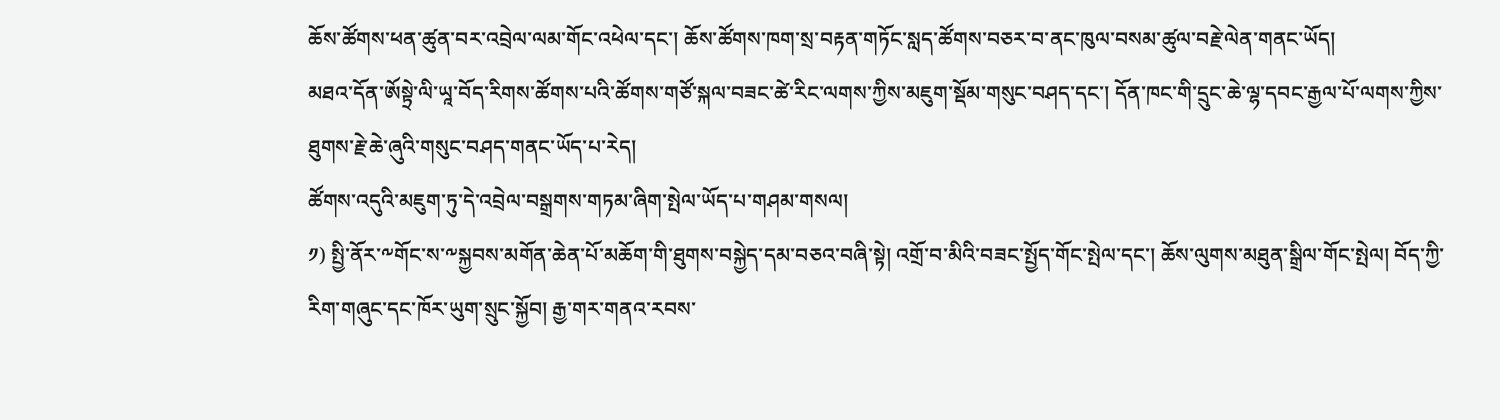ཆོས་ཚོགས་ཕན་ཚུན་བར་འབྲེལ་ལམ་གོང་འཕེལ་དང་། ཆོས་ཚོགས་ཁག་སྲ་བརྟན་གཏོང་སླད་ཚོགས་བཅར་བ་ནང་ཁུལ་བསམ་ཚུལ་བརྗེ་ལེན་གནང་ཡོད།
མཐའ་དོན་ཨོསྟྲེ་ལི་ཡཱ་བོད་རིགས་ཚོགས་པའི་ཚོགས་གཙོ་སྐལ་བཟང་ཚེ་རིང་ལགས་ཀྱིས་མཇུག་སྡོམ་གསུང་བཤད་དང་། དོན་ཁང་གི་དྲུང་ཆེ་ལྷ་དབང་རྒྱལ་པོ་ལགས་ཀྱིས་ཐུགས་རྗེ་ཆེ་ཞུའི་གསུང་བཤད་གནང་ཡོད་པ་རེད།
ཚོགས་འདུའི་མཇུག་ཏུ་དེ་འབྲེལ་བསྒྲགས་གཏམ་ཞིག་སྤེལ་ཡོད་པ་གཤམ་གསལ།
༡) སྤྱི་ནོར་༸གོང་ས་༸སྐྱབས་མགོན་ཆེན་པོ་མཆོག་གི་ཐུགས་བསྐྱེད་དམ་བཅའ་བཞི་སྟེ། འགྲོ་བ་མིའི་བཟང་སྤྱོད་གོང་སྤེལ་དང་། ཆོས་ལུགས་མཐུན་སྒྲིལ་གོང་སྤེལ། བོད་ཀྱི་རིག་གཞུང་དང་ཁོར་ཡུག་སྲུང་སྐྱོབ། རྒྱ་གར་གནའ་རབས་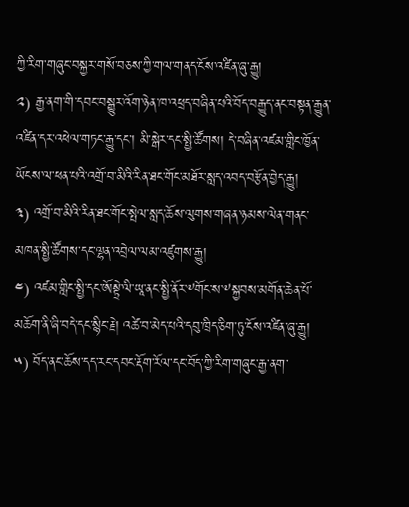ཀྱི་རིག་གཞུང་བསྐྱར་གསོ་བཅས་ཀྱི་གལ་གནད་ངོས་འཛིན་ཞུ་རྒྱུ།
༢) རྒྱ་ནག་གི་དབང་བསྒྱུར་འོག་ཉེན་ཁ་འཕྲད་བཞིན་པའི་བོད་བརྒྱུད་ནང་བསྟན་རྒྱུན་འཛིན་དར་འཕེལ་གཏང་རྒྱུ་དང་། མི་སྒེར་དང་སྤྱི་ཚོགས། དེ་བཞིན་འཛམ་གླིང་ཁྱོན་ཡོངས་ལ་ཕན་པའི་འགྲོ་བ་མིའི་རིན་ཐང་གོང་མཐོར་སླད་འབད་བརྩོན་བྱེད་རྒྱུ།
༣) འགྲོ་བ་མིའི་རིན་ཐང་གོང་སྤེལ་སླད་ཆོས་ལུགས་གཞན་ཉམས་ལེན་གནང་མཁན་སྤྱི་ཚོགས་དང་ལྷན་འབྲེལ་ལམ་འཛུགས་རྒྱུ།
༤) འཛམ་གླིང་སྤྱི་དང་ཨོསྟྲེ་ལི་ཡཱ་ནང་སྤྱི་ནོར་༸གོང་ས་༸སྐྱབས་མགོན་ཆེན་པོ་མཆོག་ནི་ཞི་བདེ་དང་སྙིང་རྗེ། འཚེ་བ་མེད་པའི་དབུ་ཁྲིད་ཅིག་ཏུ་ངོས་འཛིན་ཞུ་རྒྱུ།
༥) བོད་ནང་ཆོས་དད་རང་དབང་རྡོག་རོལ་དང་བོད་ཀྱི་རིག་གཞུང་རྒྱ་ནག་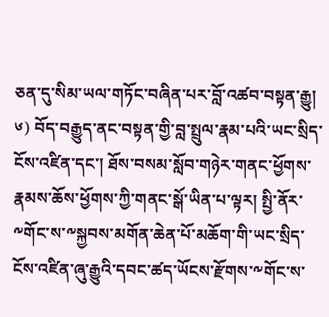ཅན་དུ་སིམ་ཡལ་གཏོང་བཞིན་པར་བློ་འཚབ་བསྟན་རྒྱུ།
༦) བོད་བརྒྱུད་ནང་བསྟན་གྱི་བླ་སྤྲུལ་རྣམ་པའི་ཡང་སྲིད་ངོས་འཛིན་དང་། ཐོས་བསམ་སློབ་གཉེར་གནང་ཕྱོགས་རྣམས་ཆོས་ཕྱོགས་ཀྱི་གནང་སྒོ་ཡིན་པ་ལྟར། སྤྱི་ནོར་༸གོང་ས་༸སྐྱབས་མགོན་ཆེན་པོ་མཆོག་གི་ཡང་སྲིད་ངོས་འཛིན་ཞུ་རྒྱུའི་དབང་ཚད་ཡོངས་རྫོགས་༸གོང་ས་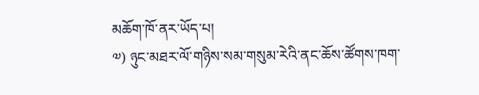མཆོག་ཁོ་ནར་ཡོད་པ།
༧) ཉུང་མཐར་ལོ་གཉིས་སམ་གསུམ་རེའི་ནང་ཆོས་ཚོགས་ཁག་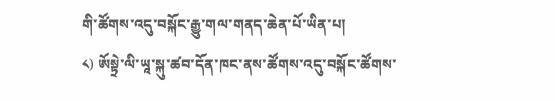གི་ཚོགས་འདུ་བསྐོང་རྒྱུ་གལ་གནད་ཆེན་པོ་ཡིན་པ།
༨) ཨོསྟྲེ་ལི་ཡཱ་སྐུ་ཚབ་དོན་ཁང་ནས་ཚོགས་འདུ་བསྐོང་ཚོགས་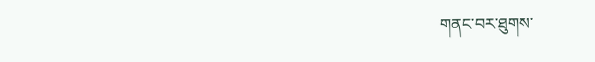གནང་བར་ཐུགས་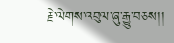རྗེ་ལེགས་འབུལ་ཞུ་རྒྱུ་བཅས།།